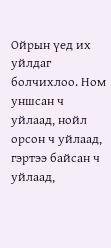Ойрын үед их уйлдаг болчихлоо. Ном уншсан ч уйлаад, нойл орсон ч уйлаад, гэртээ байсан ч уйлаад,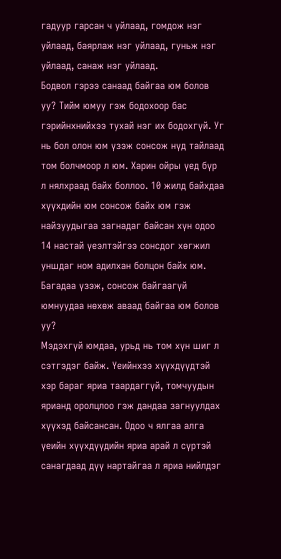гадуур гарсан ч уйлаад, гомдож нэг уйлаад, баярлаж нэг уйлаад, гуньж нэг уйлаад, санаж нэг уйлаад.
Бодвол гэрээ санаад байгаа юм болов уу? Тийм юмуу гэж бодохоор бас гэрийнхнийхээ тухай нэг их бодохгүй. Уг нь бол олон юм үзэж сонсож нүд тайлаад том болчмоор л юм. Харин ойры үед бүр л нялхраад байх боллоо. 10 жилд байхдаа хүүхдийн юм сонсож байх юм гэж найзуудыгаа загнадаг байсан хүн одоо 14 настай үеэлтэйгээ сонсдог хөгжил уншдаг ном адилхан болцон байх юм. Багадаа үзэж, сонсож байгаагүй юмнуудаа нөхөж аваад байгаа юм болов уу?
Мэдэхгүй юмдаа, урьд нь том хүн шиг л сэтгэдэг байж. Үеийнхээ хүүхдүүдтэй хэр бараг яриа таардаггүй, томчуудын ярианд оролцлоо гэж дандаа загнуулдах хүүхэд байсансан. Одоо ч ялгаа алга үеийн хүүхдүүдийн яриа арай л сүртэй санагдаад дүү нартайгаа л яриа нийлдэг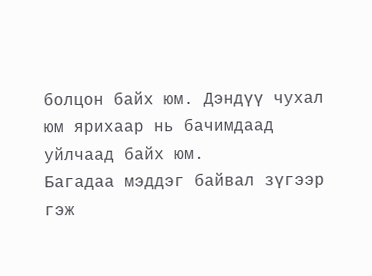болцон байх юм. Дэндүү чухал юм ярихаар нь бачимдаад уйлчаад байх юм.
Багадаа мэддэг байвал зүгээр гэж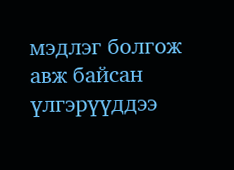мэдлэг болгож авж байсан үлгэрүүддээ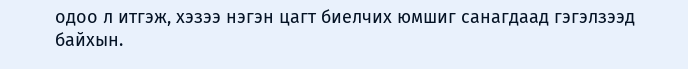одоо л итгэж, хэзээ нэгэн цагт биелчих юмшиг санагдаад гэгэлзээд байхын.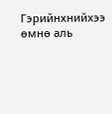Гэрийнхнийхээ өмнө аль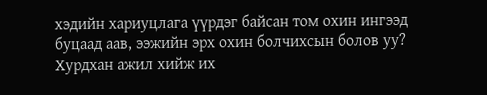хэдийн хариуцлага үүрдэг байсан том охин ингээд буцаад аав, ээжийн эрх охин болчихсын болов уу? Хурдхан ажил хийж их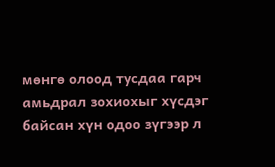мөнгө олоод тусдаа гарч амьдрал зохиохыг хүсдэг байсан хүн одоо зүгээр л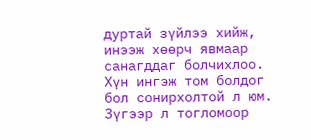дуртай зүйлээ хийж, инээж хөөрч явмаар санагддаг болчихлоо. Хүн ингэж том болдог бол сонирхолтой л юм. Зүгээр л тогломоор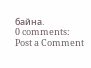байна.
0 comments:
Post a Comment